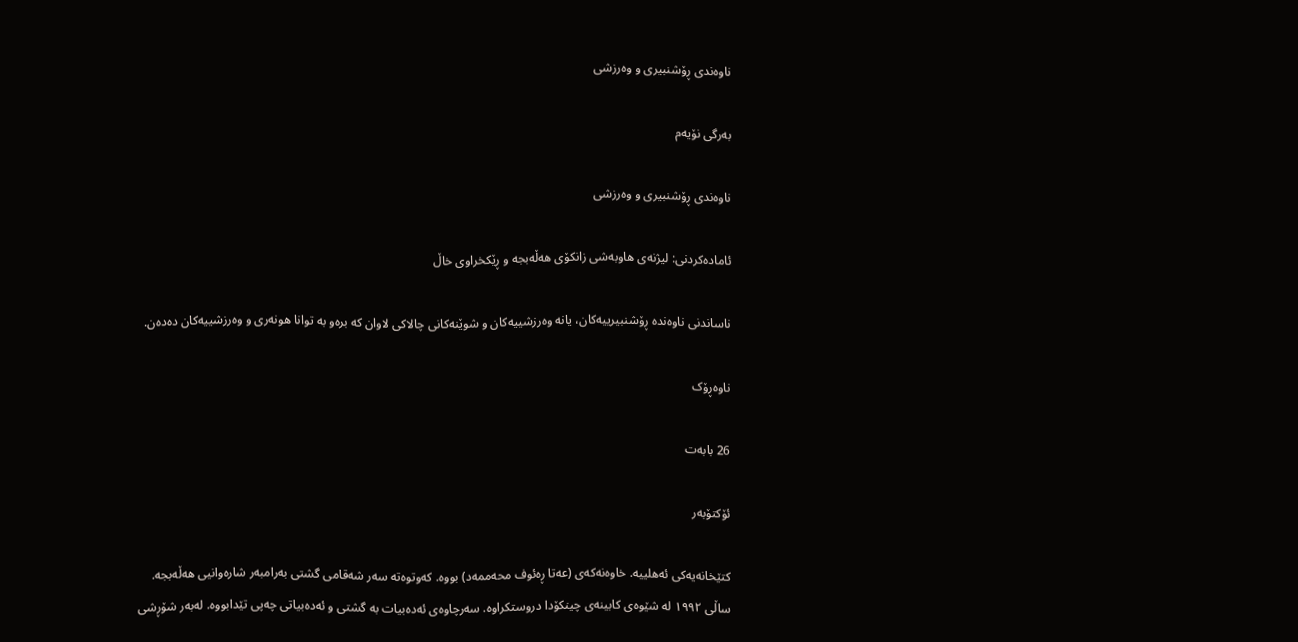ناوەندی ڕۆشنبیری و وەرزشی

بەرگی نۆیەم

ناوەندی ڕۆشنبیری و وەرزشی

ئامادەکردنی: لیژنه‌ی هاوبه‌شی زانكۆی هه‌ڵه‌بجه‌ و ڕێكخراوی خاڵ

ناساندنی ناوەندە ڕۆشنبیرییەکان، یانە وەرزشییەکان و شوێنەکانی چالاکی لاوان کە برەو بە توانا هونەری و وەرزشییەکان دەدەن.

ناوەڕۆک

26 بابەت

ئۆکتۆبەر

کتێخانەیەکی ئەهلییە. خاوەنەکەی (عەتا ڕەئوف محەممەد) بووە. کەوتوەتە سەر شەقامی گشتی بەرامبەر شارەوانیی هەڵەبجە. ساڵی ١٩٩٢ لە شێوەی کابینەی چینکۆدا دروستکراوە. سەرچاوەی ئەدەبیات بە گشتی و ئەدەبیاتی چەپی تێدابووە. لەبەر شۆڕشی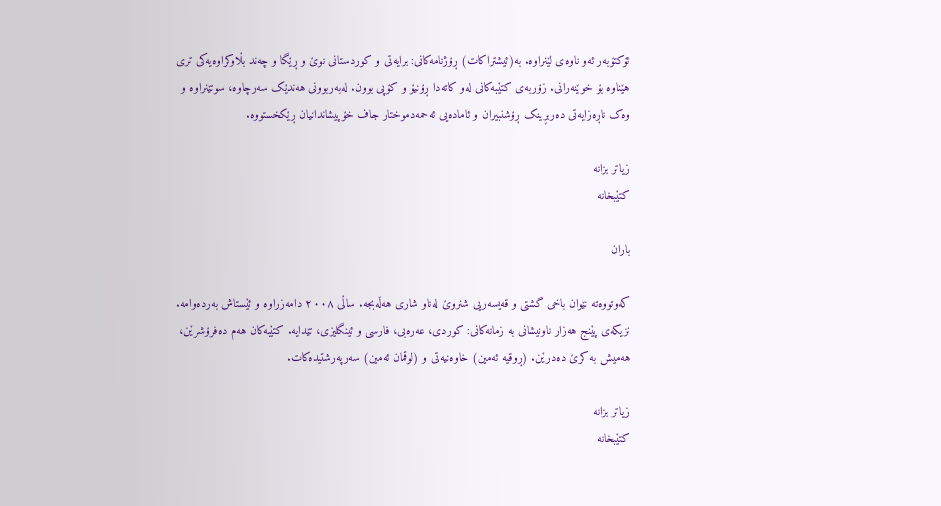ئۆکتۆبەر ئەو ناوەی لێنراوە. بە(ئیشتراکات) ڕۆژنامەکانی: برایەتی و کوردستانی نوێ و ڕێگا و چەند بڵاوکراوەیەکی تری هێناوە بۆ خوێنەرانی. زۆربەی کتێبەکانی لەو کاتەدا ڕۆنیۆ و کۆپی بوون. لەبەربوونی هەندێک سەرچاوە، سوتێنراوە و وەک ناڕەزایەتی دەربڕینک ڕۆشنبیران و ئامادەیی ئەحمەدموختار جاف خۆپیشاندانیان ڕێکخستووە.

زیاتر بزانە
کتێبخانە

باران

کەوتووەتە نێوان باخی گشتی و قەیسەریی شنروێ لەناو شاری هەڵەبجە. ساڵی ٢٠٠٨ دامەزراوە و ئێستاش بەردەوامە. نزیکەى پێنج هەزار ناونیشانی بە زمانەکانی: کوردی، عەرەبی، فارسی و ئینگلیزی، تێدایە. کتێبەکان هەم دەفرۆشرێن، هەمیش بە کرێ دەدرێن. (ڕوقیە ئەمین) خاوەنیەتی و (لوقمان ئەمین) سەرپەرشتیدەکات.

زیاتر بزانە
کتێبخانە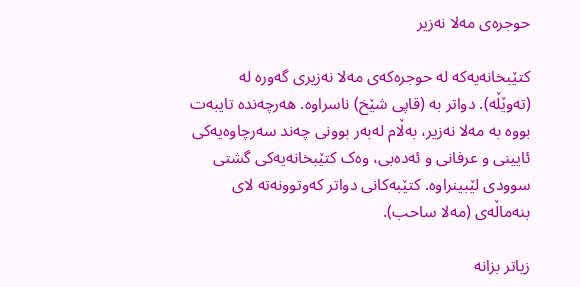حوجرەی مەلا نەزیر

کتێبخانەیەکە لە حوجرەکەی مەلا نەزیری گەورە لە (تەوێڵە). دواتر بە (قاپی شێخ) ناسراوە. هەرچەندە تایبەت بووە بە مەلا نەزیر، بەڵام لەبەر بوونی چەند سەرچاوەیەکی ئایینی و عرفانی و ئەدەبی، وەک کتێبخانەیەکی گشتی سوودی لێبینراوە. کتێبەکانی دواتر کەوتوونەتە لای بنەماڵەی (مەلا ساحب).

زیاتر بزانە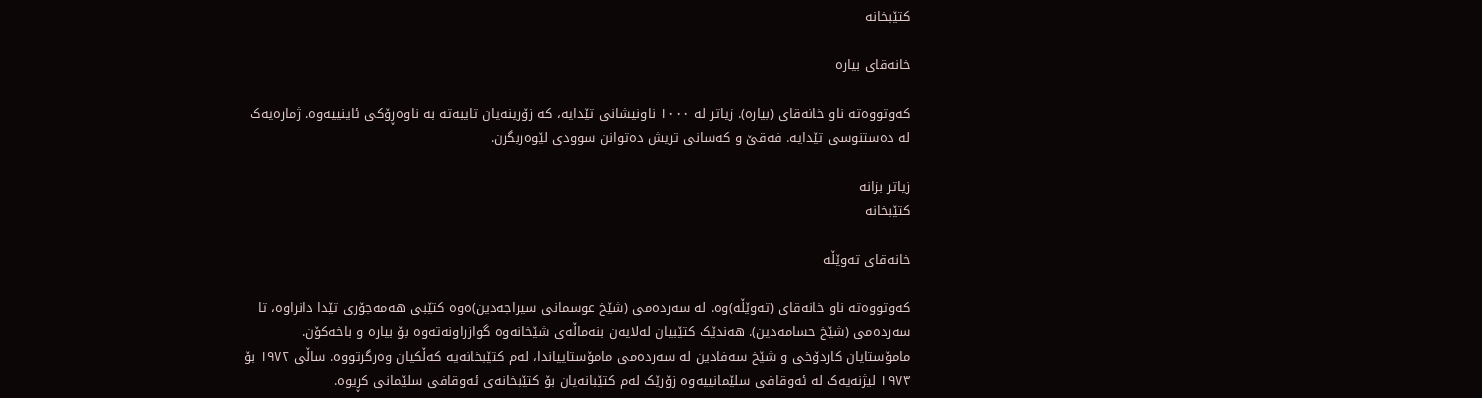کتێبخانە

خانەقاى بیارە

کەوتووەتە ناو خانەقای (بیاره). زیاتر لە ١٠٠٠ ناونیشانی تێدایە، کە زۆرینەیان تایبەتە بە ناوەڕۆکی ئاینییەوە. ژمارەیەک لە دەستنوسی تێدایە. فەقێ و کەسانی تریش دەتوانن سوودی لێوەربگرن.

زیاتر بزانە
کتێبخانە

خانەقای تەوێڵە

کەوتووەتە ناو خانەقای (تەوێڵە)وە. لە سەردەمی (شێخ عوسمانی سیراجەدین)ەوە کتێبی هەمەجۆری تێدا دانراوە، تا سەردەمی (شێخ حسامەدین). هەندێک کتێبيان لەلایەن بنەماڵەی شێخانەوە گوازراونەتەوە بۆ بیارە و باخەکۆن. مامۆستایان کاردۆخی و شێخ سەفادین لە سەردەمی مامۆستاییاندا، لەم کتێبخانەیە کەڵکیان وەرگرتووە. ساڵی ١٩٧٢ بۆ ١٩٧٣ لیژنەیەک لە ئەوقافی سلێمانيیەوە زۆرێک لەم کتێبانەيان بۆ کتێبخانەی ئەوقافی سلێمانی کڕیوە.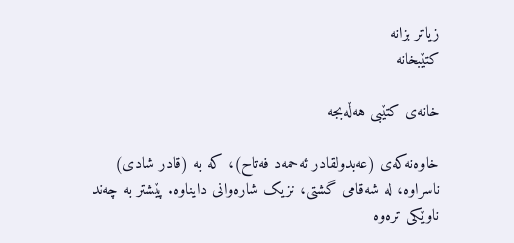زیاتر بزانە
کتێبخانە

خانەی کتێبی هەڵەبجە

خاوەنەکەی (عەبدولقادر ئەحمەد فەتاح)، کە بە (قادر شادی) ناسراوه،‌ لە شەقامی گشتی، نزیک شارەوانی دایناوە. پێشتر بە چەند ناوێکی ترەوە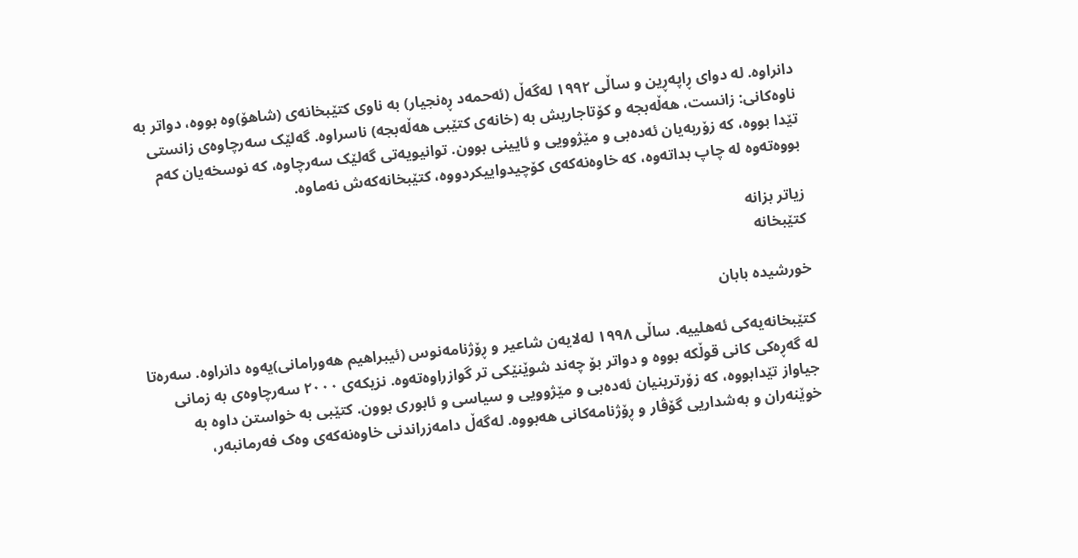دانراوە. لە دوای ڕاپەڕین و ساڵی ١٩٩٢ لەگەڵ (ئەحمەد ڕەنجیار) بە ناوی کتێبخانەی (شاهۆ)وە بووە، دواتر بە ناوەکانی: زانست، هەڵەبجه و کۆتاجاریش بە (خانەی کتێبی هەڵەبجە) ناسراوە. گەلێک سەرچاوەی زانستی تێدا بووە، کە زۆربەیان ئەدەبی و مێژوویی و ئایینی بوون. توانیویەتی گەلێک سەرچاوە، کە نوسخەیان کەم بووەتەوە لە چاپ بداتەوە، کە خاوەنەکەی کۆچیدواییکردووە، کتێبخانەکەش نەماوە.

زیاتر بزانە
کتێبخانە

خورشیدە بابان

کتێبخانەیەکی ئەهلییە. ساڵی ١٩٩٨ لەلایەن شاعیر و ڕۆژنامەنوس (ئیبراهیم هەورامانی)یەوە دانراوە. سەرەتا لە گەڕەکی کانی قوڵکە بووە و دواتر بۆ چەند شوێنێکی تر گوازراوەتەوە. نزیکەی ٢٠٠٠ سەرچاوەی بە زمانی جیاواز تێدابووه،‌ کە زۆرترینیان ئەدەبی و مێژوویی و سیاسی و ئابوری بوون‌. کتێبی بە خواستن داوە بە خوێنەران و بەشداریی گۆڤار و ڕۆژنامەکانی هەبووە. لەگەڵ دامەزراندنی خاوەنەکەی وەک فەرمانبەر،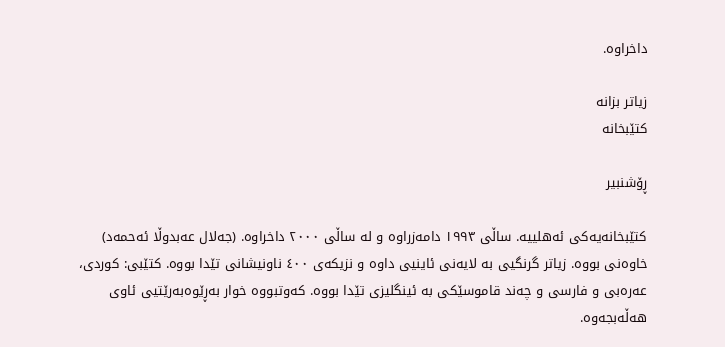داخراوە.

زیاتر بزانە
کتێبخانە

ڕۆشنبیر

کتێبخانەیەکی ئەهلییە. ساڵی ١٩٩٣ دامەزراوە و لە ساڵی ٢٠٠٠ داخراوە. (جەلال عەبدوڵا ئەحمەد) خاوەنی بووە. زیاتر گرنگیی بە لایەنی ئاینیی داوە و نزیکەی ٤٠٠ ناونیشانی تێدا بووە. کتێبی: کوردی، عەرەبی و فارسی و چەند قاموسێکی بە ئینگلیزی تێدا بووە. کەوتبووه خوار بەڕێوەبەرێتیی ئاوى هەڵەبجەوە.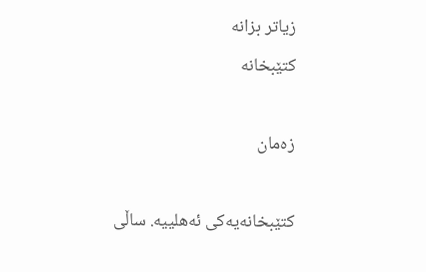زیاتر بزانە
کتێبخانە

زەمان

کتێبخانەیەکی ئەهلییە. ساڵی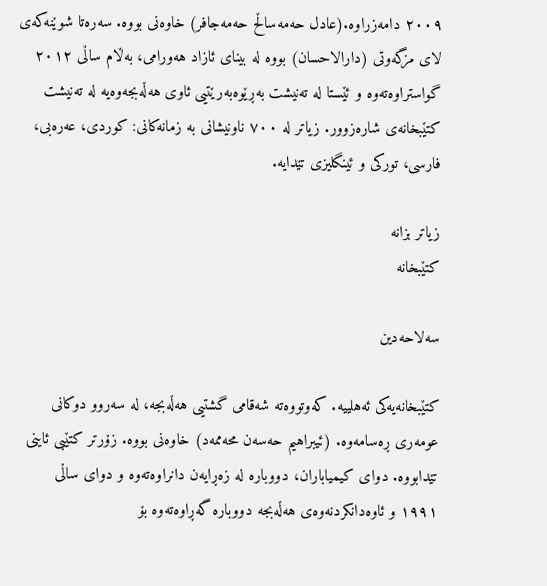٢٠٠٩ دامەزراوە.(عادل حەمەساڵح حەمەجافر) خاوەنی بووە. سەرەتا شوێنەکەی لاى مزگەوتی (دارالاحسان) بووە لە بینای ئازاد هەورامی، بەڵام ساڵی ٢٠١٢ گواستراوەتەوە و ئێستا لە تەنیشت بەڕێوەبەرێتیی ئاوی هەڵەبجەوەیە لە تەنیشت کتێبخانەى شارەزوور. زیاتر لە ٧٠٠ ناونیشانی بە زمانەکانی: کوردی، عەرەبی، فارسی، تورکی و ئینگلیزی تێدایە.

زیاتر بزانە
کتێبخانە

سەلاحەدین

کتێبخانەیەکی ئەهلییە. کەوتووەتە شەقامی گشتیی هەڵەبجە، لە سەروو دوکانی عومەری ڕەسامەوە. (ئیبراهیم حەسەن محەممەد) خاوەنی بووە. زۆرتر کتێبی ئاینی تێدابووە. دوای کیمیاباران، دووبارە لە زەڕایەن دانراوەتەوه و دوای ساڵی ١٩٩١ و ئاوەدانکردنەوەی هەڵەبجە دووبارە گەڕاوەتەوە بۆ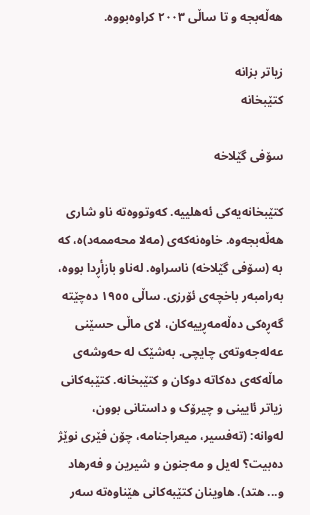هەڵەبجە و تا ساڵی ٢٠٠٣ کراوەبووە.

زیاتر بزانە
کتێبخانە

سۆفی گێلاخە

کتێبخانەیەکی ئەهلییە. کەوتووەتە ناو شاری هەڵەبجەوە. خاوەنەکەی (مەلا محەممەد)ە، کە بە (سۆفی گێلاخە) ناسراوە. لەناو بازأڕدا بووە، بەرامبەر باخچەی ئۆرزی. ساڵی ١٩٥٥ دەچێتە گەڕەکی دەڵەمەڕییەکان، لای ماڵی حسێنی عەلەجەوتەی چایچی. بەشێک لە حەوشەی ماڵەکەی دەکاتە دوکان و کتێبخانە. کتێبەکانی زیاتر ئایینی و چیرۆک و داستانی بوون، لەوانە: (تەفسیر، میعراجنامە، چۆن فێری نوێژ دەبیت؟ لەیل و مەجنون و شیرین و فەرهاد و... هتد). هاوینان کتێبەکانی هێناوەتە سەر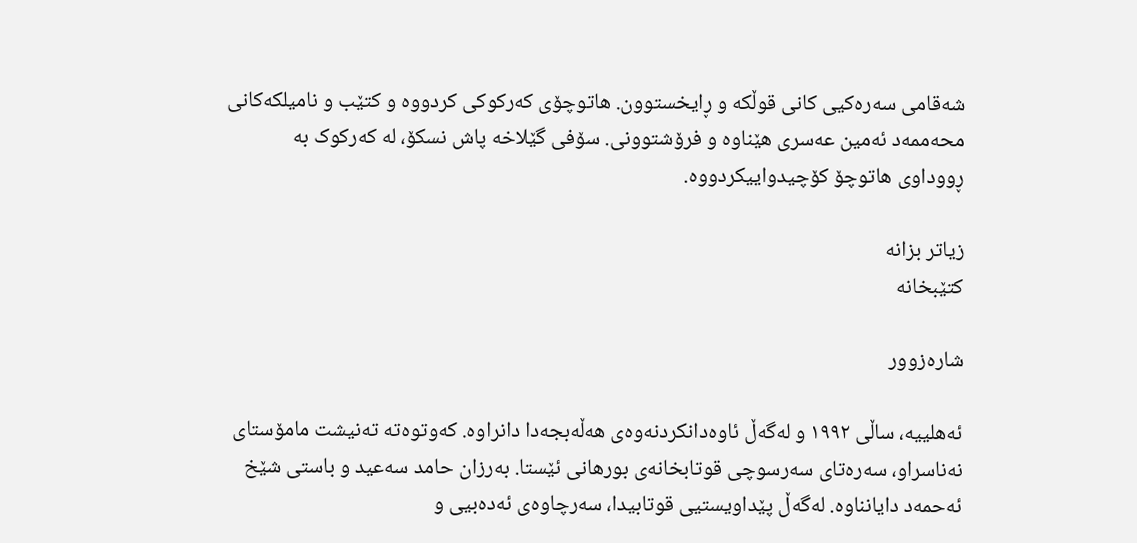شەقامی سەرەکیی کانی قوڵکە و ڕایخستوون. هاتوچۆی کەرکوکی کردووە و کتێب و نامیلکەکانی محەممەد ئەمین عەسری هێناوە و فرۆشتوونی. سۆفی گێلاخە پاش نسکۆ، لە کەرکوک بە ڕووداوی هاتوچۆ کۆچیدواییکردووە.

زیاتر بزانە
کتێبخانە

شارەزوور

ئەهلییە، ساڵی ١٩٩٢ و لەگەڵ ئاوەدانکردنەوەی هەڵەبجەدا دانراوە. کەوتوەتە تەنیشت مامۆستای نەناسراو، سەرەتای سەرسوچی قوتابخانەی بورهانی ئێستا. بەرزان حامد سەعید و باستی شێخ ئەحمەد دایانناوە. لەگەڵ پێداویستیی قوتابیدا، سەرچاوەی ئەدەبیی و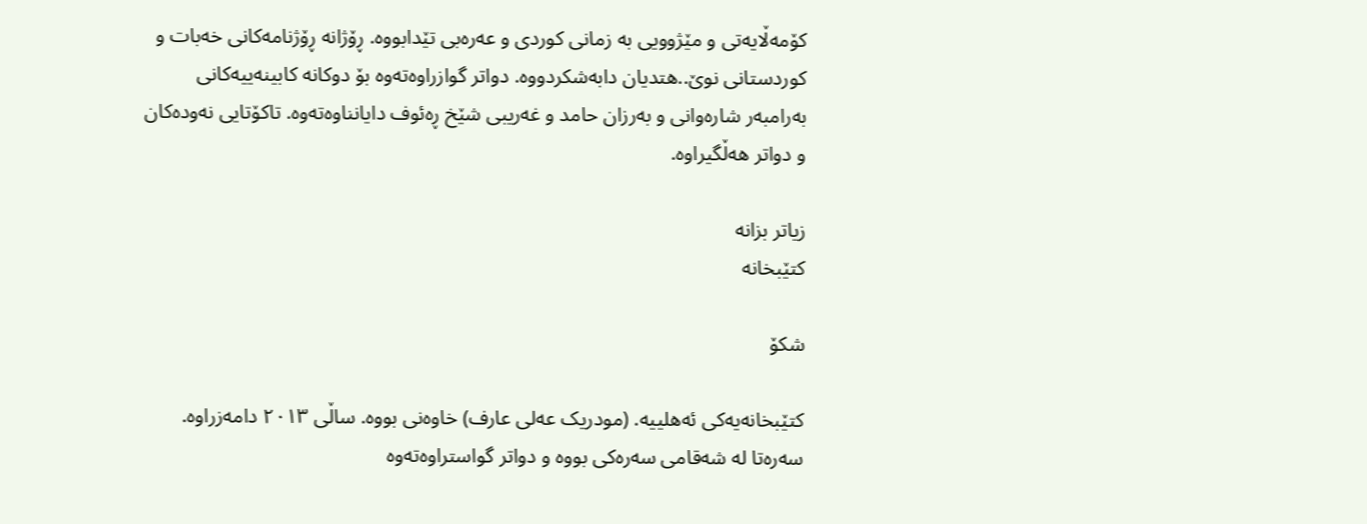کۆمەڵایەتی و مێژوویی بە زمانی کوردی و عەرەبی تێدابووە. ڕۆژانە ڕۆژنامەکانی خەبات و کوردستانی نوێ..هتدیان دابەشکردووە. دواتر گوازراوەتەوە بۆ دوکانە کابینەییەکانی بەرامبەر شارەوانی و بەرزان حامد و غەریبی شێخ ڕەئوف دایانناوەتەوە. تاکۆتایی نەودەکان و دواتر هەڵگیراوە.

زیاتر بزانە
کتێبخانە

شکۆ

کتێبخانەیەکی ئەهلییە. (مودریک عەلی عارف) خاوەنی بووە. ساڵی ٢٠١٣ دامەزراوە. سەرەتا لە شەقامی سەرەکی بووە و دواتر گواستراوەتەوە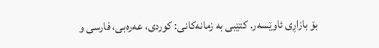بۆ بازاڕی ئاوێسەر. کتێبی بە زمانەکانی: کوردی، عەرەبی، فارسی و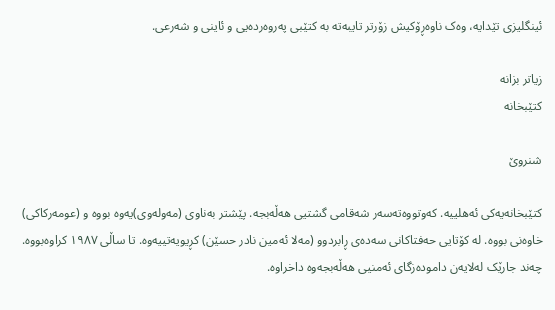ئینگلیزی تێدایە، وەک ناوەڕۆکیش زۆرتر تایبەتە بە کتێبی پەروەردەیی و ئاینی و شەرعی.

زیاتر بزانە
کتێبخانە

شنروێ

کتێبخانەیەکی ئەهلییە. کەوتووەتەسەر شەقامی گشتیی هەڵەبجە. پێشتر بەناوی (مەولەوی)یەوە بووە و (عومەرکاکی) خاوەنی بووە. لە کۆتایی حەفتاکانی سەدەی ڕابردوو (مەلا ئەمین نادر حسێن) کڕیویەتییەوه. تا ساڵی ١٩٨٧ کراوەبووە. چەند جارێک لەلایەن دامودەزگای ئەمنیی هەڵەبجەوە داخراوە.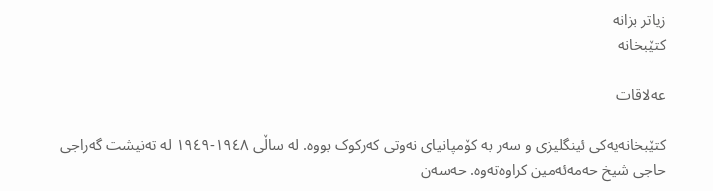زیاتر بزانە
کتێبخانە

عەلاقات

کتێبخانەیەکی ئینگلیزی و سەر بە کۆمپانیای نەوتی کەرکوک بووە. لە ساڵی ١٩٤٨-١٩٤٩ لە تەنیشت گەراجی حاجی شیخ حەمەئەمین کراوەتەوە. حەسەن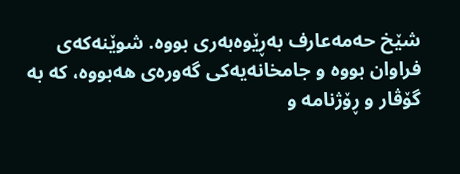شێخ حەمەعارف بەڕێوەبەری بووە. شوێنەکەی فراوان بووە و جامخانەیەکی گەورەی هەبووە، کە بە گۆڤار و ڕۆژنامە و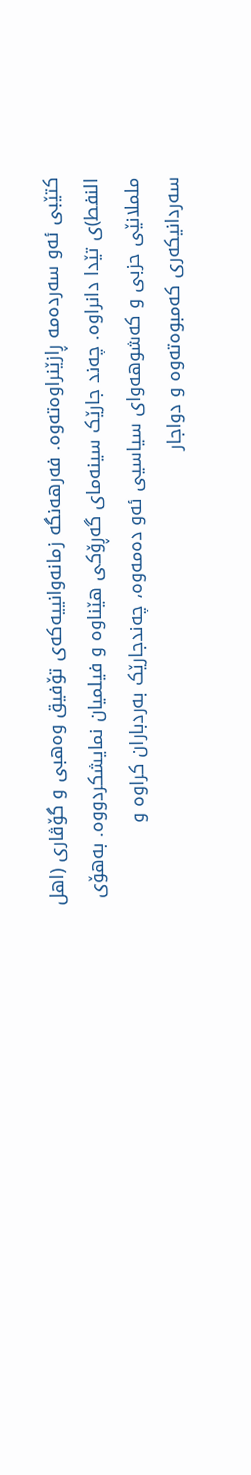کتێبی ئەو سەردەمە ڕازێنراوەتەوە. فەرهەنگە زمانەوانییەکەی تۆفیق وەهبی و گۆڤاری (اهل النفط)ی تێدا دانراوە. چەند جارێک سینەمای گەڕۆکی هێناوە و فيلميان نمایشکردووە. بەهۆی ململانێی حزبی و کەشوهەوای سیاسیی ئەو دەمەوە، چەندجارێک بەردباران کراوە و سەردانیکەری کەمبوەتەوە و دواجار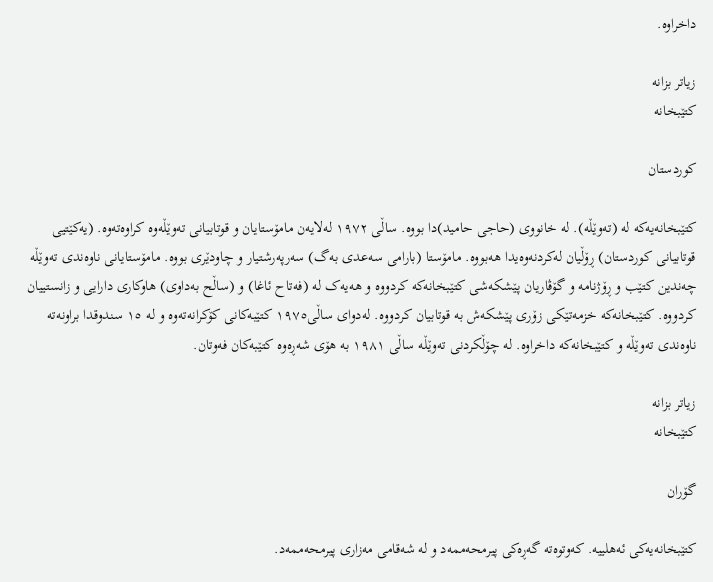داخراوە.

زیاتر بزانە
کتێبخانە

کوردستان

کتێبخانەیەکە لە (تەوێڵە). لە خانووی (حاجی حاميد)دا بووە. ساڵی ١٩٧٢ لەلایەن مامۆستایان و قوتابیانی تەوێڵەوە کراوەتەوە. (یەکێتیی قوتابیانی کوردستان) ڕۆڵیان لەکردنەوەیدا هەبووە. مامۆستا (بارامی سەعدی بەگ) سەرپەرشتیار و چاودێری بووە. مامۆستایانی ناوەندی تەوێڵە چەندين کتێب و ڕۆژنامە و گۆڤاریان پێشکەشی کتێبخانەکە کردووە و هەیەک لە (فەتاح ئاغا) و (ساڵح بەداوی) هاوکاری دارايى و زانستيیان کردووە. کتێبخانەکە خزمەتێکی زۆری پێشکەش بە قوتابیان کردووە. لەدوای ساڵی١٩٧٥ کتێبەکانی کۆکرانەتەوە و لە ١٥ سندوقدا براونەتە ناوەندی تەوێڵە و کتێبخانەکە داخراوە. لە چۆڵکردنی تەوێڵە ساڵی ١٩٨١ بە هۆی شەڕەوە کتێبەکان فەوتان.

زیاتر بزانە
کتێبخانە

گۆران

کتێبخانەیەکی ئەهلییە. کەوتوەتە گەڕەکی پیرمحەممەد و لە شەقامی مەزاری پیرمحەممەد.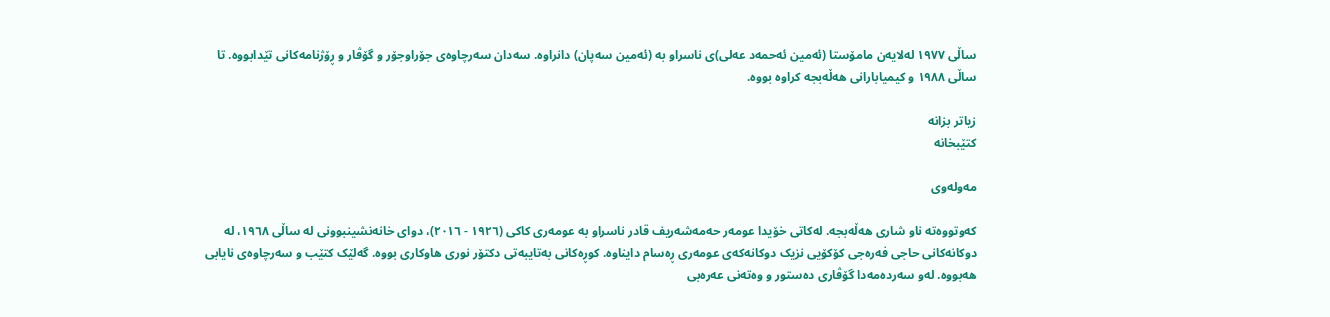ساڵی ١٩٧٧ لەلایەن مامۆستا (ئەمین ئەحمەد عەلی)ی ناسراو بە (ئەمین سەپان) دانراوە. سەدان سەرچاوەی جۆراوجۆر و گۆڤار و ڕۆژنامەکانی تێدابووە. تا ساڵی ١٩٨٨ و کیمیابارانی هەڵەبجە کراوە بووە.

زیاتر بزانە
کتێبخانە

مەولەوی

کەوتووەتە ناو شاری هەڵەبجە. لەکاتی خۆیدا عومەر حەمەشەریف قادر ناسراو بە عومەری کاکی (١٩٢٦ - ٢٠١٦)، دوای خانەنشینبوونی لە ساڵی ١٩٦٨، لە دوکانەکانی حاجی فەرەجی کۆکۆیی نزیک دوکانەکەی عومەری ڕەسام دایناوە. کوڕەکانی بەتایبەتی دکتۆر نوری هاوکاری بووە. گەلێک کتێب و سەرچاوەی نایابی هەبووە. لەو سەردەمەدا گۆڤاری دەستور و وەتەنی عەرەبی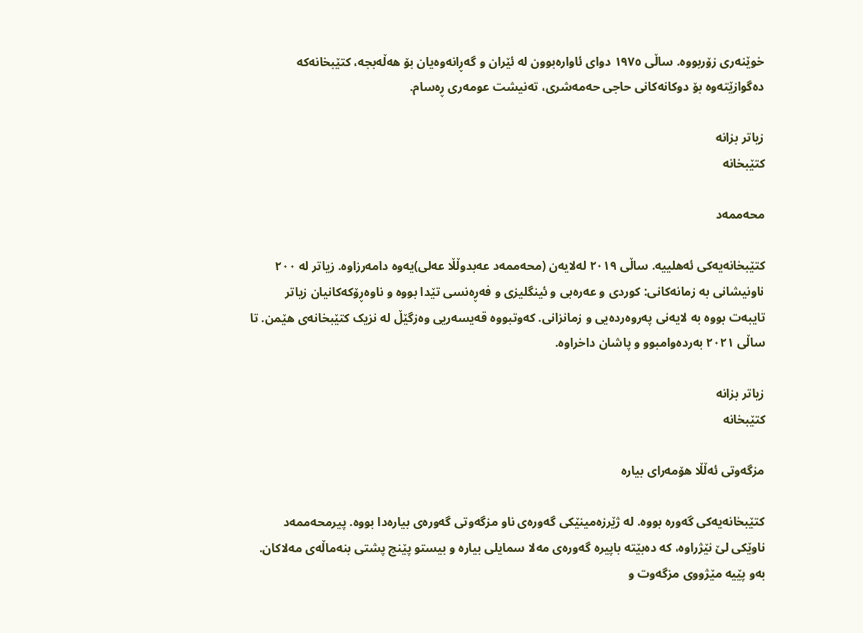خوێنەری زۆربووە. ساڵی ١٩٧٥ دوای ئاوارەبوون لە ئێران و گەڕانەوەیان بۆ هەڵەبجە، کتێبخانەکە دەگوازێتەوە بۆ دوکانەکانی حاجی حەمەشری، تەنیشت عومەری ڕەسام.

زیاتر بزانە
کتێبخانە

محەممەد

کتێبخانەیەکی ئەهلییە. ساڵی ٢٠١٩ لەلایەن (محەممەد عەبدوڵڵا عەلی)یەوە دامەرزاوە. زیاتر لە ٢٠٠ ناونیشانی بە زمانەکانی: کوردی و عەرەبی و ئینگلیزی و فەڕەنسی تێدا بووە و ناوەڕۆکەکانیان زیاتر تایبەت بووە بە لایەنی پەروەردەیی و زمانزانی‌. کەوتبووە قەیسەریی وەزگێڵ لە نزیک کتێبخانەى هێمن. تا ساڵی ٢٠٢١ بەردەوامبوو و پاشان داخراوە.

زیاتر بزانە
کتێبخانە

مزگەوتی ئەڵڵا هۆمەرای بیارە

کتێبخانەیەکی گەورە بووە. لە ژێرزەمینێکی گەورەی ناو مزگەوتی گەورەی بیارەدا بووە. پیرمحەممەد ناوێکی لێ نێژراوە، کە دەبێتە باپیرە گەورەی مەلا سمایلی بیارە و بیستو پێنج پشتی بنەماڵەی مەلاکان. بەو پێیە مێژووی مزگەوت و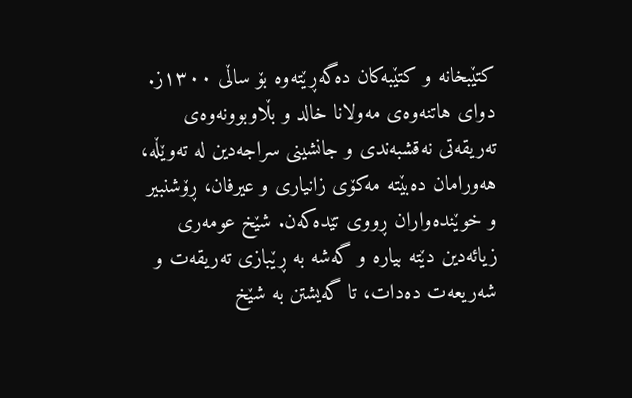کتێبخانە و کتێبەکان دەگەڕێتەوە بۆ ساڵی ١٣٠٠ز. دوای هاتنەوەی مەولانا خالد و بڵاوبوونەوەی تەریقەتی نەقشبەندی و جانشینی سراجەدین لە تەوێڵە، هەورامان دەبێتە مەکۆی زانیاری و عیرفان، ڕۆشنبیر و خوێندەواران ڕووی تێدەکەن. شێخ عومەری زیائەدین دێتە بیارە و گەشە بە ڕێبازی تەریقەت و شەریعەت دەدات، تا گەیشتن بە شێخ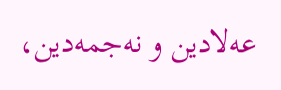عەلادین و نەجمەدین،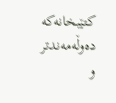کتێبخانەکە دەوڵەمەندتر و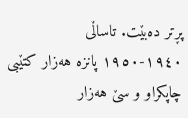پڕتر دەبێت. تاساڵی ١٩٤٠-١٩٥٠ پانزە هەزار کتێبی چاپکراو و سێ هەزار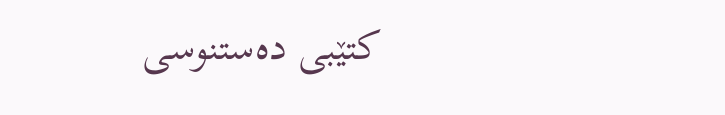کتێبی دەستنوسی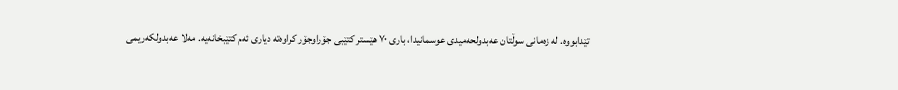تێدابووە. لە زەمانی سوڵتان عەبدولحەمیدی عوسمانیدا، باری ٧٠ هێستر کتێبی جۆراوجۆر کراوەتە دیاری ئەم کتێبخانەیە. مەلا عەبدولکەریمی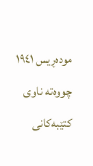مودەڕیس ١٩٤١ چووەتە ناوی کتێبەکانی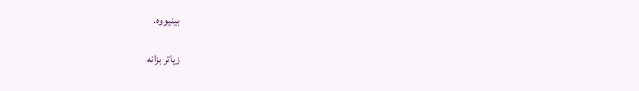بینیووە.

زیاتر بزانە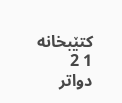کتێبخانە
1 2 دواتر